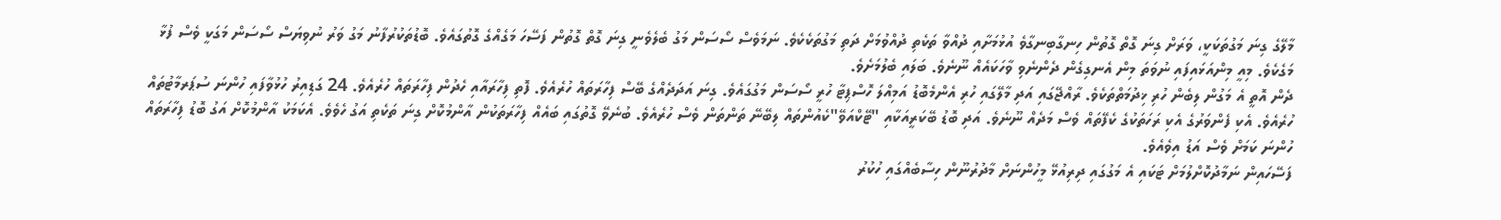މާލޭގެ ގިނަ މަގުތަކަކީ، ވަރަށް ގިނަ ގޮތް ގޮތުން ހިނގާބިނގާވެ އުޅުމަށާއި ދުއްވާ ތަކެތި ދުއްވުމަށް ދަތި މަގުތަކެކެވެ. ނަމަވެސް ސޯސަން މަގު ބެލެވެނީ ގިނަ ގޮތް ގޮތުން ފަސޭހަ މަގެއްގެ ގޮތުގައެވެ. ބޮޑުތަކުރުފާނު މަގު ވަރު ނުވިޔަސް ސޯސަން މަގަކީ ވެސް ފުޅާ މަގެކެވެ. މިއީ މިންއަޅައިފައި ނުވަތަ މިން އެނގިގެން ދެންނެވި ވާހަކައެއް ނޫނެވެ. ބަލައި ބެލުމަށެވެ.
ދެން އޮތީ އެ މަގުން ލިބެން ހުރި ޚިދުމަތްތަކެވެ. ރާއްޖޭގައި އަދި މާލޭގައި ހުރި އެންމެބޮޑު އަމިއްލަ ހޮސްޕިޓާ ހުރީ ސޯސަން މަގުގައެވެ. ގިނަ އަދަދެއްގެ ބޭސް ފިހާރަތައް ހުރެއެވެ. ފޮތި ފިހާރައާއި ހެދުން ފިހާރަތައް ހުރެއެވެ. 24 ގަޑިއިރު ހުޅުވާފައި ހުންނަ ސުޕަރމާޓުތައް ހުރެއެވެ. އެކި ފެންވަރުގެ އެކި ރަހަތަކުގެ ކެފޭތައް ވެސް މަދެއް ނޫނެވެ. އަދި ބޮޑު ބޭކަރީއަކާއި "ޓޭކްއަވޭ"ކެއުންތައް ލިބޭނޭ ތަންތަން ވެސް ހުރެއެވެ. ބުނެވޭ ގޮތުގައި ބައެއް ފިހާރަތަކުން އާންމުކޮށް ގިނަ ތަކެތި އަގު ހެވެވެ. އެކަމަކު އާންމުކޮށް އަގު ބޮޑު ފިހާރަތައް ހުންނަ ކަމަށް ވެސް އަޑު އިވެއެވެ.
ފަސޭހައިން ނަމާދުކޮށްލުމަށް ޓަކައި އެ މަގުގައި ދިރިއުޅޭ މީހުންނަށް މާދުރުނޫން ހިސާބެއްގައި ހުކުރު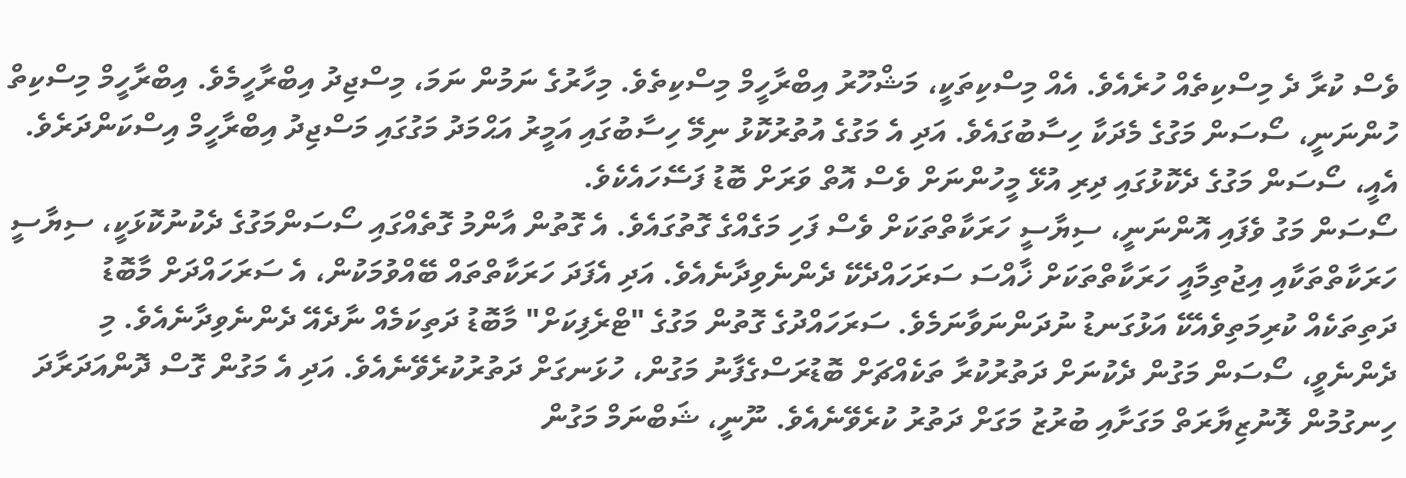ވެސް ކުރާ ދެ މިސްކިތެއް ހުރެއެވެ. އެއް މިސްކިތަކީ، މަޝްހޫރު އިބްރާހީމް މިސްކިތެވެ. މިހާރުގެ ނަމުން ނަމަ، މިސްޖިދު އިބްރާހީމެވެ. އިބްރާހީމް މިސްކިތް ހުންނަނީ، ސޯސަން މަގުގެ މެދަކާ ހިސާބުގައެވެ. އަދި އެ މަގުގެ އުތުރުކޮޅު ނިމޭ ހިސާބުގައި އަމީރު އަޙްމަދު މަގުގައި މަސްޖިދު އިބްރާހީމް އިސްކަންދަރެވެ. އެއީ، ސޯސަން މަގުގެ ދެކޮޅުގައި ދިރި އުޅޭ މީހުންނަށް ވެސް އޮތް ވަރަށް ބޮޑު ފަސޭހައެކެވެ.
ސޯސަން މަގު ވެފައި އޮންނަނީ، ސިޔާސީ ހަރަކާތްތަކަށް ވެސް ފަހި މަގެއްގެ ގޮތުގައެވެ. އެ ގޮތުން އާންމު ގޮތެއްގައި ސޯސަންމަގުގެ ދެކުނުކޮޅަކީ، ސިޔާސީ ހަރަކާތްތަކާއި އިޖުތިމާއީ ހަރަކާތްތަކަށް ޚާއްސަ ސަރަހައްދެކޭ ދެންނެވިދާނެއެވެ. އަދި އެފަދަ ހަރަކާތްތައް ބޭއްވުމަކުން، އެ ސަރަހައްދަށް މާބޮޑު ދަތިތަކެއް ކުރިމަތިވެއެކޭ އަޅުގަނޑު ނުދަންނަވާނަމެވެ. ސަރަހައްދުގެ ގޮތުން މަގުގެ "ޓްރެފިކަށް" މާބޮޑު ދަތިކަމެއް ނާދެއޭ ދެންނެވިދާނެއެވެ. މި ދެންނެވީ، ސޯސަން މަގުން ދެކުނަށް ދަތުރުކުރާ ތަކެއްޗަށް ބޮޑުރަސްގެފާނު މަގުން، ހުޅަނގަށް ދަތުރުކުރެވޭނެއެވެ. އަދި އެ މަގުން ގޮސް ދޮންއަދަރާދަ ހިނގުމުން ލޮނުޒިޔާރަތް މަގަށާއި ބުރުޒު މަގަށް ދަތުރު ކުރެވޭނެއެވެ. ނޫނީ، ޝަބްނަމް މަގުން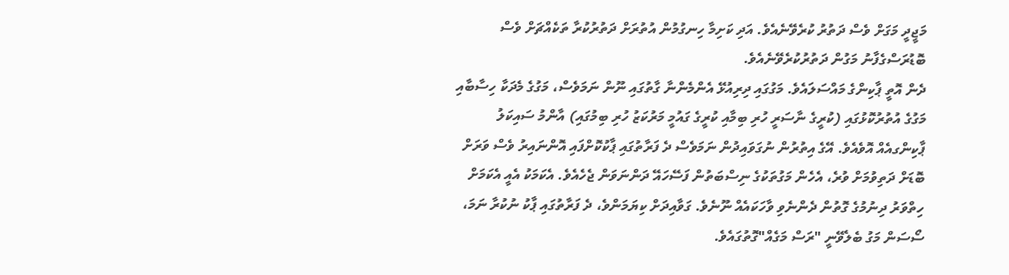މަޖީދީ މަގަށް ވެސް ދަތުރު ކުރެވޭނެއެވެ. އަދި ކަށިމާ ހިނގުމުން އުތުރަށް ދަތުރުކުރާ ތަކެއްޗަށް ވެސް ބޮޑުރަސްގެފާނު މަގުން ދަތުރުކުރެވޭނެއެވެ.
ދެން އޮތީ ޕާކިންގެ މައްސަލައެވެ. މަގުގައި ދިރިއުޅޭ އެންމެންނާ ގާތުގައި ނޫން ނަމަވެސް، މަގުގެ މެދަކާ ހިސާބާއި މަގުގެ އުތުރުކޮޅުގައި (ކުރީގެ ނާސަރީ ހުރި ބިމާއި ކުރީގެ ގައުމީ މަރުކަޒު ހުރި ބިމުގައި) އާންމު ސައިކަލު ޕާކިންގއެއް އޮވެއެވެ. އޭގެ އިތުރުން ނުގަވައިދުން ނަމަވެސް ދެ ފަރާތުގައި ޕާކުކޮށްފައި އޮންނައިރު ވެސް ވަރަށް ބޮޑަށް ދަތިވުމަށް ވުރެ، އެހެން މަގުތަކުގެ ނިސްބަތުން ފަސޭހައޭ ދަންނަވަން ޖެހެއެވެ. އެކަމަކު އެއީ އެކަމަށް ހިތްވަރު ދިނުމުގެ ގޮތުން ދެންނެވި ވާހަކައެއް ނޫނެވެ. ގަވާއިދަށް ކިޔަމަންވެ، ދެ ފަރާތުގައި ޕާކު ނުކުރާ ނަމަ، ސޯސަން މަގު ބެލެވޭނީ "ރަސް މަގެއް"ގޮތުގައެވެ.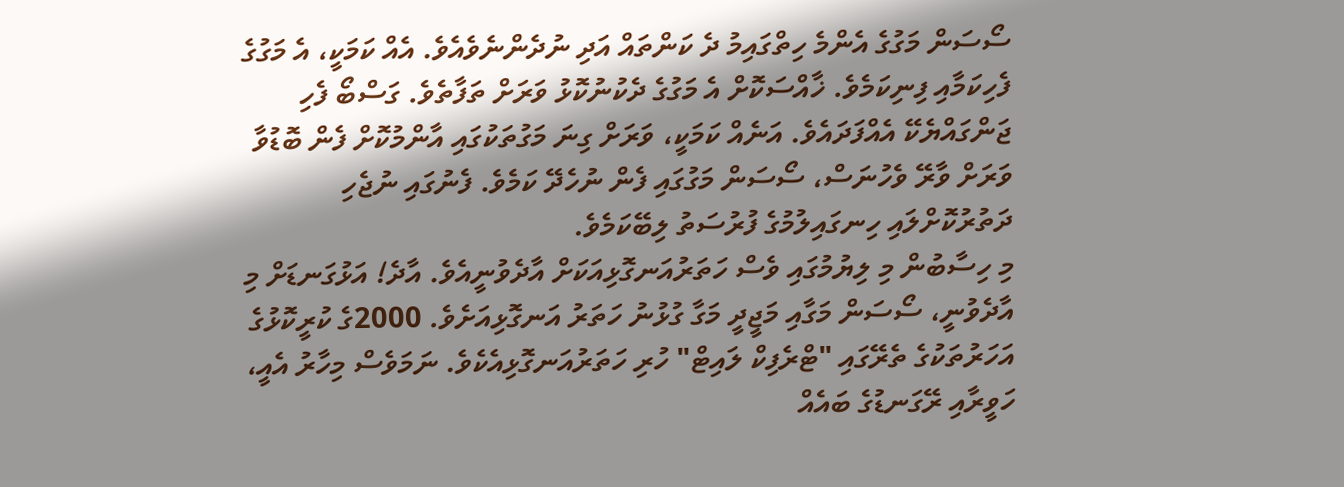ސޯސަން މަގުގެ އެންމެ ހިތްގައިމު ދެ ކަންތައް އަދި ނުދެންނެވެއެވެ. އެއް ކަމަކީ، އެ މަގުގެ ފެހިކަމާއި ފިނިކަމެވެ. ޚާއްސަކޮށް އެ މަގުގެ ދެކުނުކޮޅު ވަރަށް ތަފާތެވެ. ގަސްބޯ ފެހި ޖަންގައްޔެކޭ އެއްފަދައެވެ. އަނެއް ކަމަކީ، ވަރަށް ގިނަ މަގުތަކުގައި އާންމުކޮށް ފެން ބޮޑުވާ ވަރަށް ވާރޭ ވެހުނަސް، ސޯސަން މަގުގައި ފެން ނުހެދޭ ކަމެވެ. ފެނުގައި ނުޖެހި ދަތުރުކޮށްލައި ހިނގައިލުމުގެ ފުރުސަތު ލިބޭކަމެވެ.
މި ހިސާބުން މި ލިޔުމުގައި ވެސް ހަތަރުއަނގޮޅިއަކަށް އާދެވުނީއެވެ. އާދެ! އަޅުގަނޑަށް މި އާދެވުނީ، ސޯސަން މަގާއި މަޖީދީ މަގާ ގުޅުނު ހަތަރު އަނގޮޅިއަށެވެ. 2000ގެ ކުރީކޮޅުގެ އަހަރުތަކުގެ ތެރޭގައި "ޓްރެފިކް ލައިޓް" ހުރި ހަތަރުއަނގޮޅިއެކެވެ. ނަމަވެސް މިހާރު އެއީ، ހަވީރާއި ރޭގަނޑުގެ ބައެއް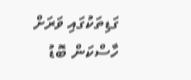ގަޑިތަކުގައި ވަރަށް ހާސްކަން ބޮޑު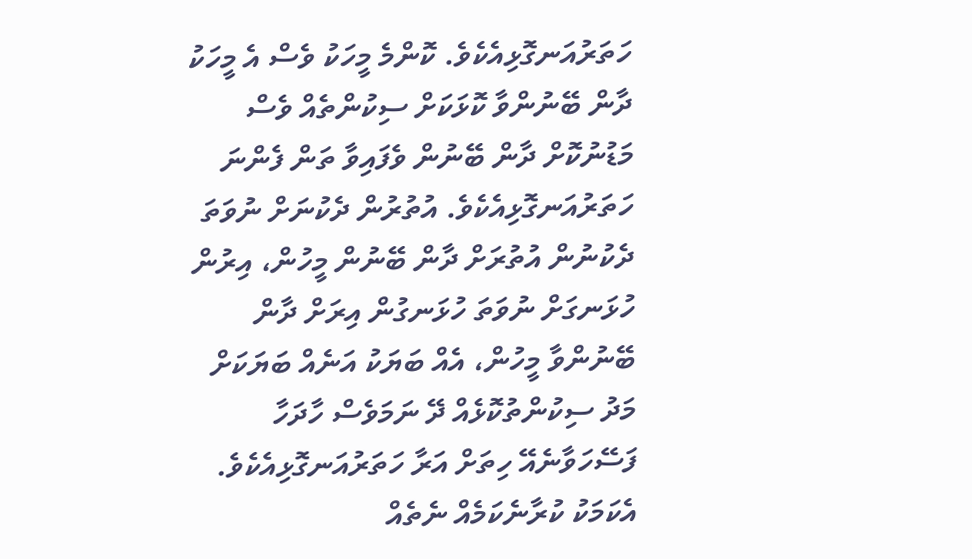ހަތަރުއަނގޮޅިއެކެވެ. ކޮންމެ މީހަކު ވެސް އެ މީހަކު ދާން ބޭނުންވާ ކޮޅަކަށް ސިކުންތެއް ވެސް މަޑުނުކޮށް ދާން ބޭނުން ވެފައިވާ ތަން ފެންނަ ހަތަރުއަނގޮޅިއެކެވެ. އުތުރުން ދެކުނަށް ނުވަތަ ދެކުނުން އުތުރަށް ދާން ބޭނުން މީހުން، އިރުން ހުޅަނގަށް ނުވަތަ ހުޅަނގުން އިރަށް ދާން ބޭނުންވާ މީހުން، އެއް ބަޔަކު އަނެއް ބަޔަކަށް މަދު ސިކުންތުކޮޅެއް ދޭ ނަމަވެސް ހާދަހާ ފަސޭހަވާނެއޭ ހިތަށް އަރާ ހަތަރުއަނގޮޅިއެކެވެ. އެކަމަކު ކުރާނެކަމެއް ނެތެއް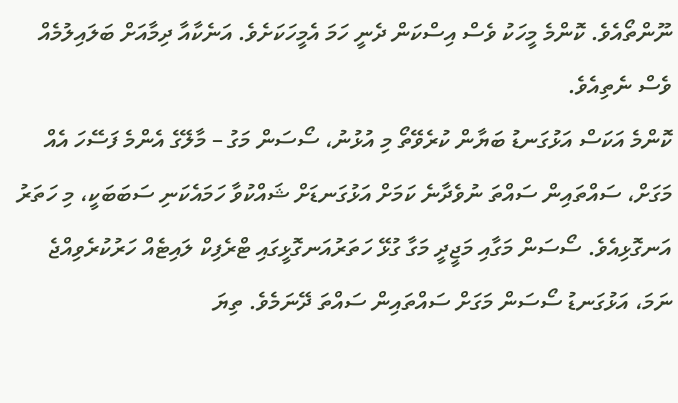ނޫންތޯއެވެ. ކޮންމެ މީހަކު ވެސް އިސްކަން ދެނީ ހަމަ އެމީހަކަށެވެ. އަނެކާއާ ދިމާއަށް ބަލައިލުމެއް ވެސް ނެތިއެވެ.
ކޮންމެ އަކަސް އަޅުގަނޑު ބަޔާން ކުރެވޭތޯ މި އުޅުނު، ސޯސަން މަގު – މާލޭގެ އެންމެ ފަސޭހަ އެއް މަގަށް، ސައްތައިން ސައްތަ ނުވެދާނެ ކަމަށް އަޅުގަނޑަށް ޝައްކުވާ ހަމައެކަނި ސަބަބަކީ، މި ހަތަރު އަނގޮޅިއެވެ. ސޯސަން މަގާއި މަޖީދީ މަގާ ގުޅޭ ހަތަރުއަނގޮޅީގައި ޓްރެފިކް ލައިޓެއް ހަރުކުރެވިއްޖެ ނަމަ، އަޅުގަނޑު ސޯސަން މަގަށް ސައްތައިން ސައްތަ ދޭނަމެވެ. ތިޔަ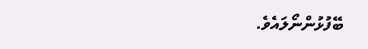ބޭފުޅުންނޯލައެވެ.